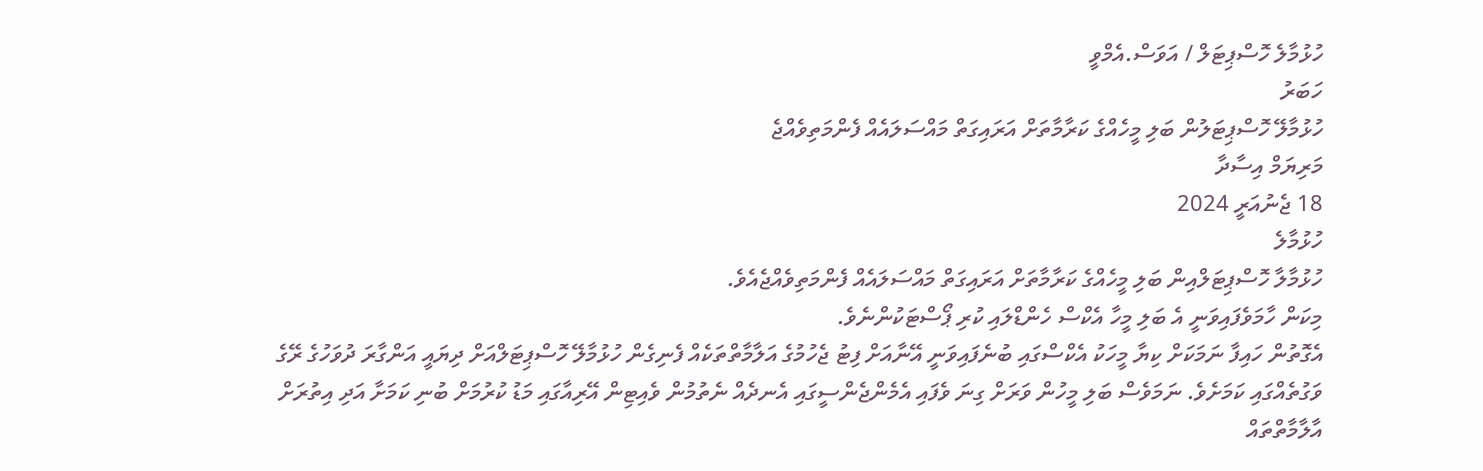ހުޅުމާލެ ހޮސްޕިޓަލް / އަވަސް.އެމްވީ
ހަބަރު
ހުޅުމާލޭ ހޮސްޕިޓަލުން ބަލި މީހެއްގެ ކަރާމާތަށް އަރައިގަތް މައްސަލައެއް ފެންމަތިވެއްޖެ
މަރިޔަމް އިސާދާ
18 ޖެނުއަރީ 2024
ހުޅުމާލެ
ހުޅުމާލާ ހޮސްޕިޓަލްއިން ބަލި މީހެއްގެ ކަރާމާތަށް އަރައިގަތް މައްސަލައެއް ފެންމަތިވެއްޖެއެވެ.
މިކަން ހާމަވެފައިވަނީ އެ ބަލި މީހާ އެކްސް ހެންޑްލައި ކުރި ޕޯސްޓަކުންނެވެ.
އެގޮތުން ހައިފާ ނަމަކަށް ކިޔާ މީހަކު އެކްސްގައި ބުނެފައިވަނީ އޭނާއަށް ފިޓު ޖެހުމުގެ އަލާމާތްތަކެއް ފެނިގެން ހުޅުމާލޭ ހޮސްޕިޓަލްއަށް ދިޔައީ އަންގާރަ ދުވަހުގެ ރޭގެ ވަގުތެއްގައި ކަމަށެވެ. ނަމަވެސް ބަލި މީހުން ވަރަށް ގިނަ ވެފައި އެމެންޖެންސީގައި އެނދެއް ނެތުމުން ވެއިޓިން އޭރިއާގައި މަޑު ކުރުމަށް ބުނި ކަމަށާ އަދި އިތުރަށް އާލާމާތްތައް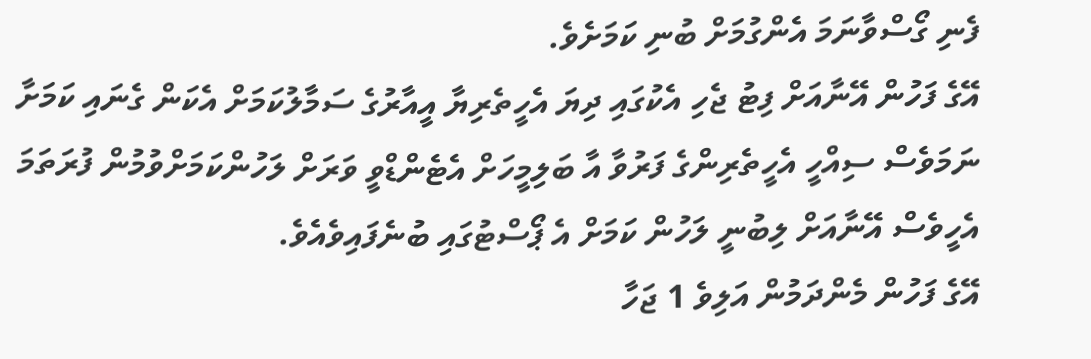ފެނި ގޯސްވާނަމަ އެންގުމަށް ބުނި ކަމަށެވެ.
އޭގެ ފަހުން އޭނާއަށް ފިޓު ޖެހި އެކުގައި ދިޔަ އެހީތެރިޔާ އީއާރުގެ ސަމާލުކަމަށް އެކަން ގެނައި ކަމަށާ ނަމަވެސް ސިއްހީ އެހީތެރިންގެ ފަރުވާ އާ ބަލިމީހަށް އެޓެންޑްވީ ވަރަށް ލަހުންކަމަށްވުމުން ފުރަތަމަ އެހީވެސް އޭނާއަށް ލިބުނީ ލަހުން ކަމަށް އެ ޕޯސްޓުގައި ބުނެފައިވެއެވެ.
އޭގެ ފަހުން މެންދަމުން އަލިވެ 1 ޖަހާ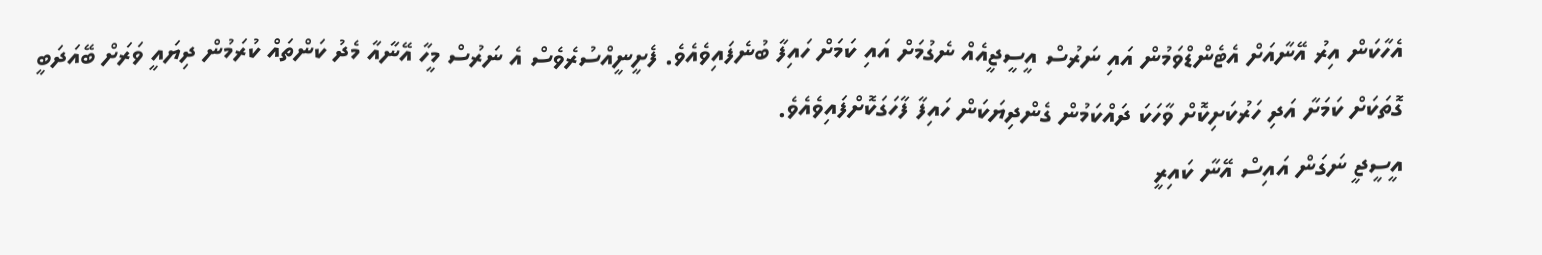އެހާކަން އިރު އޭނާއަށް އެޓެންޑްވަމުން އައި ނަރުސް އީސީޖީއެއް ނެގުމަށް އައި ކަމަށް ހައިފާ ބުނެފައިވެއެވެ. ފެށީނީއްސުރެވެސް އެ ނަރުސް މީހާ އޭނާއާ މެދު ކަންތައް ކުރަމުން ދިޔައީ ވަރަށް ބޭއަދަބީ ގޮތަކަށް ކަމަށާ އަދި ހަރުކަށިކޮށް ވާހަކަ ދައްކަމުން ގެންދިޔަކަން ހައިފާ ފާހަގަކޮށްފައިވެއެވެ.
އީސީޖީ ނަގަން އައިސް އޭނާ ކައިރީ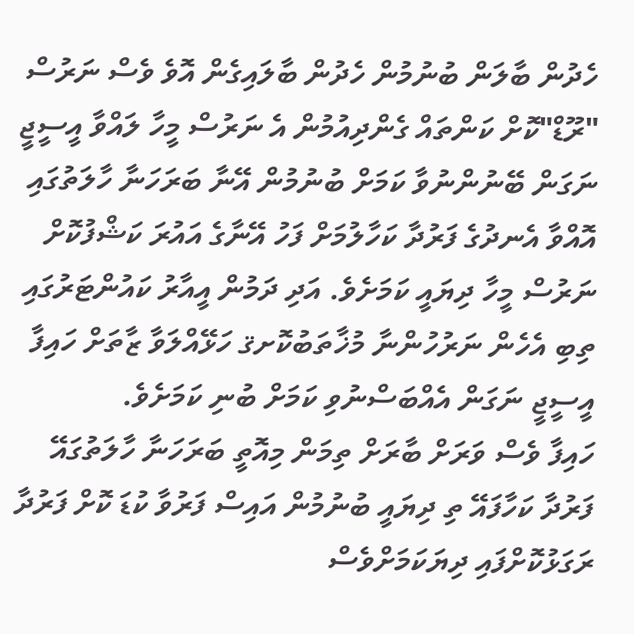ހެދުން ބާލަން ބުނުމުން ހެދުން ބާލައިގެން އޮވެ ވެސް ނަރުސް "ރޫޑް"ކޮށް ކަންތައް ގެންދިއުމުން އެ ނަރުސް މީހާ ލައްވާ އީސީޖީ ނަގަން ބޭނުންނުވާ ކަމަށް ބުނުމުން އޭނާ ބަރަހަނާ ހާލަތުގައި އޮއްވާ އެނދުގެ ފަރުދާ ކަހާލުމަށް ފަހު އޭނާގެ އައުރަ ކަޝްފުކޮށް ނަރުސް މީހާ ދިޔައީ ކަމަށެވެ. އަދި ދަމުން އީއާރު ކައުންޓަރުގައި ތިބި އެހެން ނަރުހުންނާ މުޚާތަބުކޮށޤ ހަޅޭއްލަވާ ޒާތަށް ހައިފާ އީސީޖީ ނަގަން އެއްބަސްނުވި ކަމަށް ބުނި ކަމަށެވެ.
ހައިފާ ވެސް ވަރަށް ބާރަށް ތިމަން މިއޮތީ ބަރަހަނާ ހާލަތުގައޭ ފަރުދާ ކަހާފައޭ ތި ދިޔައީ ބުނުމުން އައިސް ފަރުވާ ކުޑަ ކޮށް ފަރުދާ ރަގަޅުކޮށްފައި ދިޔަކަމަށްވެސް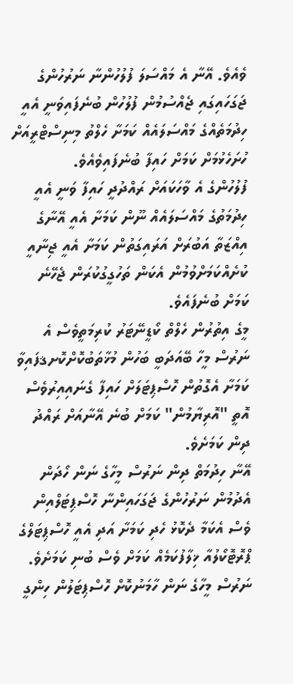ވެއެވެ. އޭނާ އެ މައްސަލަ ފުލުހުންނާ ނަރުހުންގެ ޖަގަހައިގައި ޖެއްސުމުން ފުލުހުން ބުނެފައިވަނީ އެއީ ހިދުމަތެއްގެ މައްސަލައެއް ކަމަށާ ހެލްތު މިނިސްޓްރީއަށް ހުށަހެޅުމަށް ކަމަށް ހައިފާ ބުނެފައިވެއެވެ.
ފުލުހުންގެ އެ ވާހަކައަށް ރައްދުދީ ހައިފާ ވަނީ އެއީ ހިދުމަތުގެ މައްސަލައެއް ނޫން ކަމަށާ އެއީ އޭނާގެ އިއްޒަތާ އަބުރަށް އަރައިގަތުން ކަމަށާ އެއީ ޖިނާއީ ކުށެއްކަމަށްވުމުން އެކަން ތަހުގީގުކުރަން ޖެހޭނެ ކަމަށް ބުނެފައެވެ.
މީގެ އިތުރުން ހެލްތް ކޯޑީނޭޓަރު ކުރިމަތީވެސް އެ ނަރުސް މީހާ ބޭއަދަބީ ބަހުން މުޚާތަބުކޮށްކޮށޤފައިވާ ކަމަށާ އެގޮތުން ހޮސްޕިޓަލަށް ހައިފާ ގެނައިއިރުވެސް އޮތީ "އޮރިޔާމުން" ކަމަށް ބުނެ އޭނާއަށް ރައްދު ދިން ކަމަށެވެ.
އޭނާ ހިދުމަތް ދިން ނަރުސް މީހާގެ ނަން ހޯދަން އެދުމުން ނަރުހުންގެ ޖަގަހައިންނާ ހޮސްޕިޓަލްއިން ވެސް އެކަމާ ދެކޮޅު ހެދި ކަމަށާ އަދި އެއީ ހޮސްޕިޓަލްގެ ޕްރޮޓޮކޯލުއާ ޚިލާފުކަމެއް ކަމަށް ވެސް ބުނި ކަމަށެވެ.
ނަރުސް މީހާގެ ނަން ހާމަނުކޮށް ހޮސްޕިޓަލުން ހިންގީ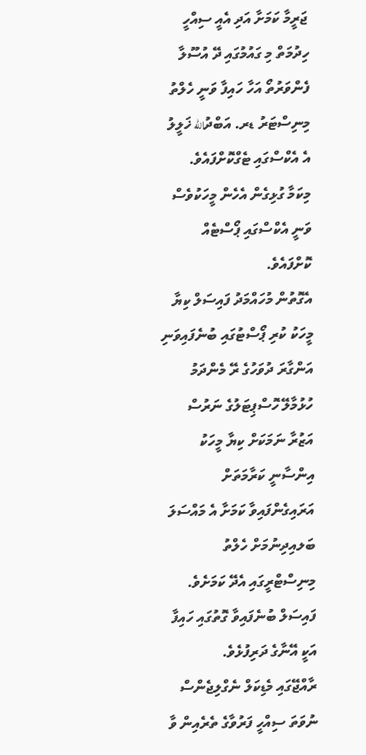ޖަރީމާ ކަމަށާ އަދި އެއީ ސިއްހީ ހިދުމަތް މި ގައުމުގައި ދޭ އުސޫލާ ފެންވަރުތޯ އަހާ ހައިފާ ވަނީ ހެލްތު މިނިސްޓަރު ޑރ. އަބްދުالله ޚަލީލު އެ އެކްސްގައި ޓެގްކޮށްފައެވެ.
މިކަމާ ގުޅިގެން އެހެން މީހަކުވެސް ވަނީ އެކްސްގައި ޕޯސްޓެއް ކޮށްފައެވެ.
އެގޮތުން މުހައްމަދު ފައިސަލް ކިޔާ މީހަކު ކުރި ޕޯސްޓުގައި ބުނެފައިވަނި އަންގާރަ ދުވަހުގެ ރޭ މެންދަމު ހުޅުމާލޭ ހޮސްޕިޓަލުގެ ނަރުސް އަޒުރާ ނަމަކަށް ކިޔާ މީހަކު އިންސާނީ ކަރާމަތަށް އަރައިގެންފައިވާ ކަމަށާ އެ މައްސަލަ ބަލއިދިނުމަށް ހެލްތު މިނިސްޓްރީގައި އެދޭ ކަމަށެވެ.
ފައިސަލް ބުނެފައިވާ ގޮތުގައި ހައިފާ އަކީ އޭނާގެ ދަރިފުޅެވެ.
ރާއްޖޭގައި މެޑިކަލް ނެގްލިޖެންސް ނުވަތަ ސިއްހީ ފަރުވާގެ ތެރެއިން ވާ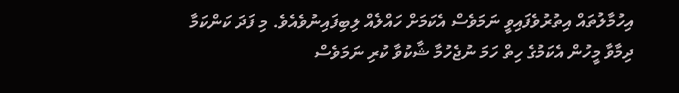އިހުމާލުތައް އިތުރުވެފައިވީ ނަމަވެސް އެކަމަށް ހައްލެއް ލިބިފައިނުވެއެވެ. މި ފަދަ ކަންކަމާ ދިމާވާ މީހުން އެކަމުގެ ހިތް ހަމަ ނުޖެހުމާ ޝާކުވާ ކުރި ނަމަވެސް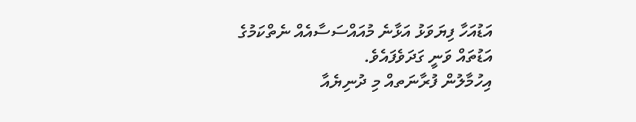އަޑުއަހާ ފިޔަވަޅު އަޅާނެ މުއައްސަސާއެއް ނެތްކަމުގެ އަޑުތައް ވަނީ ގަދަވެފައެވެ.
އިހުމާލުން ފުރާނަތއް މި ދުނިޔެއާ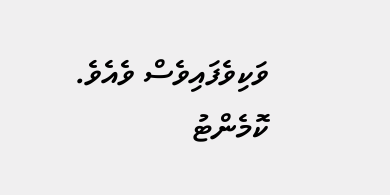ވަކިވެފައިވެސް ވެއެވެ.
ކޮމެންޓު